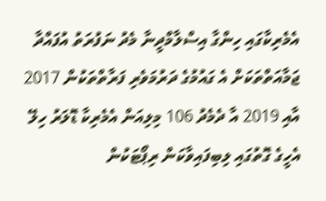އެމެރިކާގައި ހިންގާ އިސްލާމްދީނާ މެދު ނަފުރަތު އުފައްދާ ޖަމާއަތްތަކަށް އެ ގައުމުގެ ދަރުމަވެރި ފަރާތްތަކުން 2017 އާއި 2019 އާ ދެމެދު 106 މިލިއަން އެމެރިކާ ޑޮލަރު ހިލޭ އެހީގެ ގޮތުގައި ލިބިފައިވާކަން ރިޕޯޓަކުން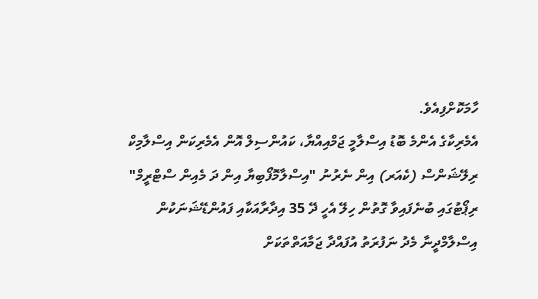ހާމަކޮށްފިއެވެ.
އެމެރިކާގެ އެންމެ ބޮޑު އިސްލާމީ ޖަމްއިއްޔާ، ކައުންސިލް އޮން އެމެރިކަން އިސްލާމިކް ރިލޭޝަންސް (ކެއަރ) އިން ނެރުނު "އިސްލާމޮފޯބިޔާ އިން ދަ މެއިން ސްޓްރީމް" ރިޕޯޓުގައި ބުނެފައިވާ ގޮތުން ހިލޭ އެހީ ދޭ 35 އިދާރާއަކާއި ފައުންޑޭޝަނަކުން އިސްލާމްދީނާ މެދު ނަފުރަތު އުފައްދާ ޖަމާއަތްތަކަށް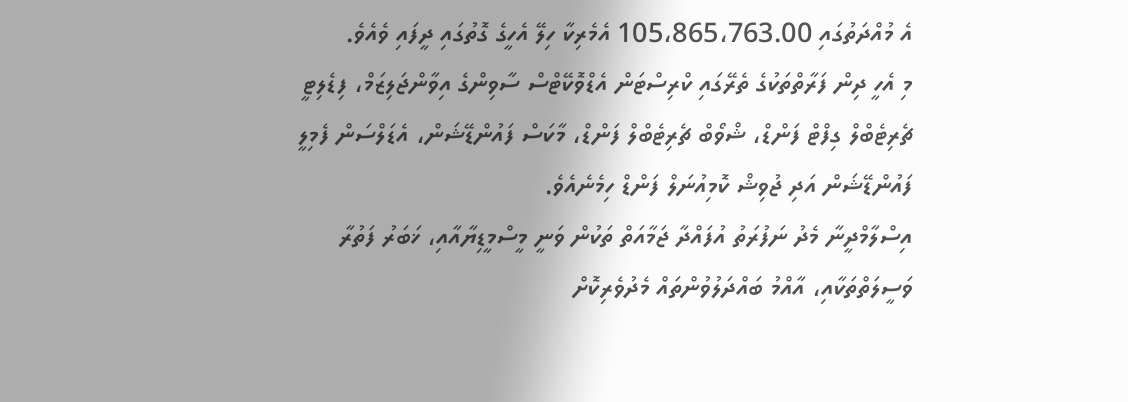އެ މުއްދަތުގައި 105،865،763.00 އެމެރިކާ ހިލޭ އެހީގެ ގޮތުގައި ދީފައި ވެއެވެ.
މި އެހީ ދިން ފަރާތްތަކުގެ ތެރޭގައި ކްރިސްޓަން އެޑްވޮކޭޓްސް ސާވިންގެ އިވާންޖަލިޒަމް، ފިޑެލިޓީ ޗެރިޓެބްލް ގިފްޓް ފަންޑް، ޝްވޯބް ޗެރިޓެބްލް ފަންޑް، މާކަސް ފައުންޑޭޝަން، އެޑަލްސަން ފެމިލީ ފައުންޑޭޝަން އަދި ޖުވިޝް ކޮމިއުނަލް ފަންޑް ހިމެނެއެވެ.
އިސްލާމްދީނާ މެދު ނަފުރަތު އުފައްދާ ޖަމާއަތް ތަކުން ވަނީ މީސްމީޑިޔާއާއި، ޚަބަރު ފަތުރާ ވަސީލަތްތަކާއި، އާއްމު ބައްދަލުވުންތައް މެދުވެރިކޮށް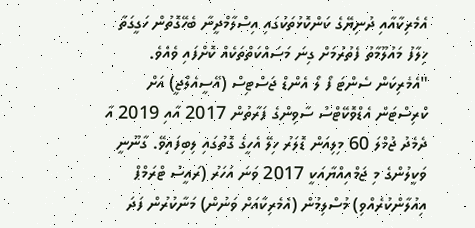އެމެރިކާއާއި ދުނިޔޭގެ ކަންކޮޅުތަކުގައި އިސްލާމްދީނާ ބެހޭގޮތުން ހަގީގަތާ ޚިލާފު މައުލޫމާތު ފެތުރުމަށް ގިނަ މަސައްކަތްތަކެއް ކޮށްފައި ވެއެވެ.
"އެމެރިކަން ސެންޓަ ފޯ ލޯ އެންޑް ޖަސްޓިސް (އޭސީއެލްޖީ) އަށް ކްރިސްޓަން އެޑްވޮކޭޓްސް ސާވިންގެ ފަރާތުން 2017 އާއި 2019 އާ ދެމެދު ޖުމްލަ 60 މިލިއަން ޑޮލަރު ހިލޭ އެހީގެ ގޮތުގައި ލިބިފައިވޭ. ގާނޫނީ ވަކީލުންގެ މި ޖަމްއިއްޔާއަކީ 2017 ވަނަ އަހަރު (ރައީސު ޓްރަމްޕް އިއުލާންކުރެއްވި) މުސްލިމުން (އެމެރިކާއަށް ވަނުން) މަނާކުރުން ފަދަ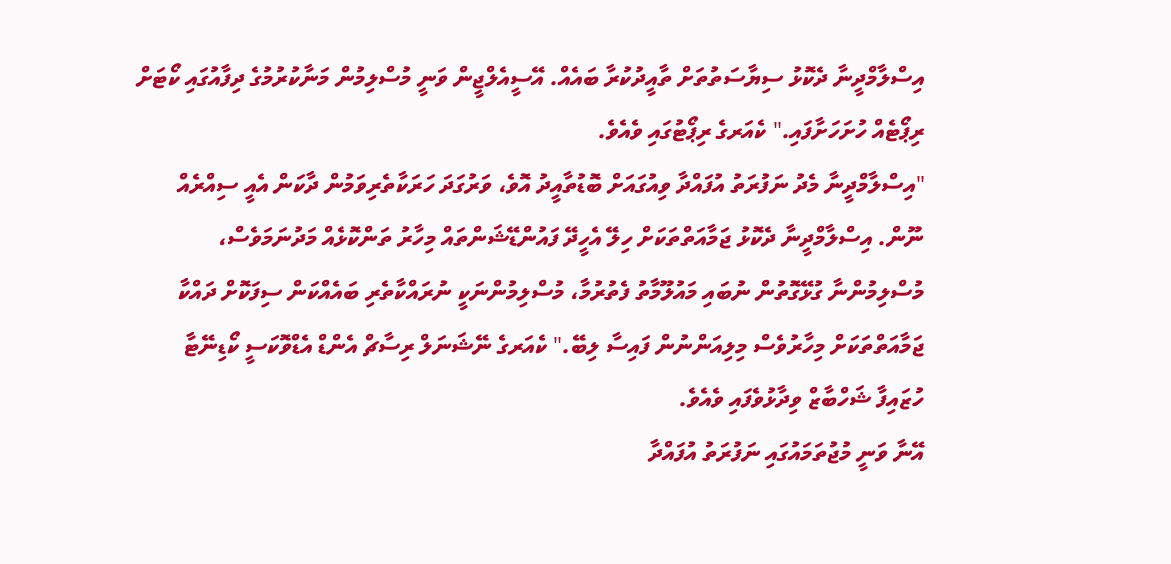އިސްލާމްދީނާ ދެކޮޅު ސިޔާސަތުތަށް ތާއީދުކުރާ ބައެއް. އޭސީއެލްޖީން ވަނީ މުސްލިމުން މަނާކުރުމުގެ ދިފާއުގައި ކޯޓަށް ރިޕޯޓެއް ހުށަހަށާފައި." ކެއަރގެ ރިޕޯޓުގައި ވެއެވެ.
"އިސްލާމްދީނާ މެދު ނަފުރަތު އުފައްދާ ވިއުގައަށް ބޮޑުތާއީދު އޮވެ، ވަރުގަދަ ހަރަކާތެރިވަމުން ދާކަން އެއީ ސިއްރެއް ނޫން. އިސްލާމްދީނާ ދެކޮޅު ޖަމާއަތްތަކަށް ހިލޭ އެހީދޭ ފައުންޑޭޝަންތައް މިހާރު ތަންކޮޅެއް މަދުނަމަވެސް، މުސްލިމުންނާ ގުޅޭގޮތުން ނުބައި މައުލޫމާތު ފެތުރުމާ، މުސްލިމުންނަކީ ނުރައްކާތެރި ބައެއްކަން ސިފަކޮށް ދައްކާ ޖަމާއަތްތަކަށް މިހާރުވެސް މިލިއަންނުން ފައިސާ ލިބޭ." ކެއަރގެ ނޭޝަނަލް ރިސާޗް އެންޑް އެޑްވޮކަސީ ކޯޑިނޭޓާ ހުޒައިފާ ޝަހްބާޒް ވިދާޅުވެފައި ވެއެވެ.
އޭނާ ވަނީ މުޖުތަމައުގައި ނަފުރަތު އުފައްދާ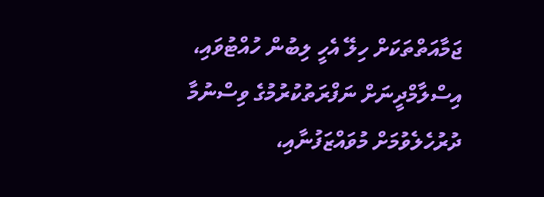ޖަމާއަތްތަކަށް ހިލޭ އެހީ ލިބުން ހުއްޓުވައި، އިސްލާމްދީނަށް ނަފްރަތުކުރުމުގެ ވިސްނުމާ ދުރުހެލެވުމަށް މުވައްޒަފުނާއި،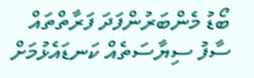ބޯޑު މެންބަރުންފަދަ ފަރާތްތައް ސާފު ސިޔާސަތެއް ކަނޑައެޅުމަށް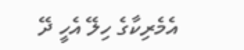އެމެރިކާގެ ހިލޭ އެހީ ދޭ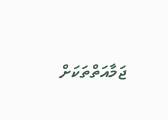ޖަމާއަތްތަކަށް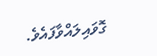ގޮވައިލައްވާފައެވެ.